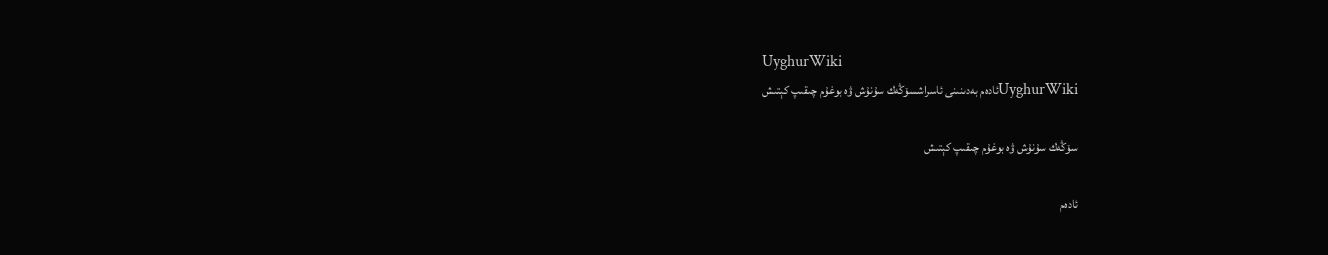UyghurWiki
UyghurWikiئادەم بەدىنىنى ئاسراشسۆڭەك سۇنۇش ۋە بوغۇم چىقىپ كېتىش

سۆڭەك سۇنۇش ۋە بوغۇم چىقىپ كېتىش

ئادەم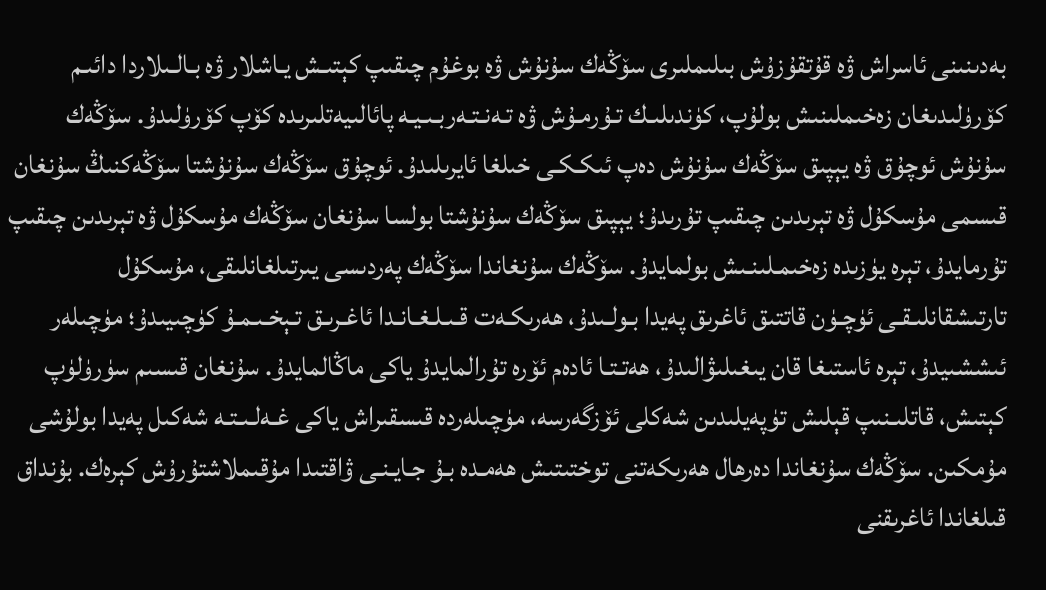بەدىنىنى ئاسراش ۋە قۇتقۇزۇش بىلىملىرى سۆڭەك سۇنۇش ۋە بوغۇم چىقىپ كېتىـش يـاشلار ۋە بـالـىلاردا دائىـم كۆرۈلىدىغان زەخىملىنىش بولۇپ، كۈندىلىـك تـۇرمـۇش ۋە تـەنـتـەربـىـيـە پائالىيەتلىرىدە كۆپ كۆرۈلىدۇ. سۆڭەك سۇنۇش ئوچۇق ۋە يېپىق سۆڭەك سۇنۇش دەپ ئىكـكـى خىلغا ئايرىلىدۇ. ئوچۇق سۆڭەك سۇنۇشتا سۆڭەكنىڭ سۇنغان قىسمى مۇسكۇل ۋە تېرىدىن چىقىپ تۇرىدۇ؛ يېپىق سۆڭەك سۇنۇشتا بولسا سۇنغان سۆڭەك مۇسكۇل ۋە تېرىدىن چىقىپ تۇرمايدۇ، تېرە يۈزىدە زەخىمـلىنـىش بولمايدۇ. سۆڭەك سۇنغاندا سۆڭەك پەردىسى يىرتىلغانلىقى، مۇسكۇل تارتىشقانلىـقـى ئۈچـۈن قاتتىق ئاغرىق پەيدا بـولـىدۇ، ھەرىكـەت قـىـلـغـانـدا ئاغـرىـق تـېخـىـمـۇ كۈچىيىدۇ؛ مۈچىلەر ئىششىيدۇ، تېرە ئاستىغا قان يىغىلىۋالىدۇ، ھەتـتـا ئادەم ئۆرە تۇرالمايدۇ ياكى ماڭالمايدۇ. سۇنغان قىسىم سۈرۈلۈپ كېتىش، قاتلىـنىپ قېلىش تۈپەيلىدىن شەكلى ئۆزگەرسە، مۈچىلەردە قىسقىراش ياكى غـەلـىـتـە شەكىل پەيدا بولۇشى مۇمكىن. سۆڭەك سۇنغاندا دەرھال ھەرىكەتنى توختىتىش ھەمـدە بـۇ جـايـنـى ۋاقتىدا مۇقىملاشتۇرۇش كېرەك. بۇنداق قىلغاندا ئاغرىقنى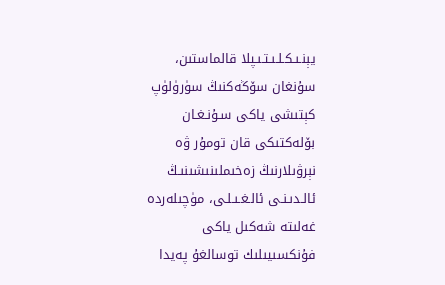يېنـىـكـلـىـتـىـپلا قالماستىن، سۇنغان سۆڭەكنىڭ سۈرۈلۈپ كېتىشى ياكى سـۇنـغـان بۆلەكتىكى قان تومۇر ۋە نېرۋىلارنىڭ زەخىملىنىشىنىـڭ ئالـدىـنـى ئالـغـىـلـى، مۈچىلەردە غەلىتە شەكىل ياكى فۇنكسىيىلىك توسالغۇ پەيدا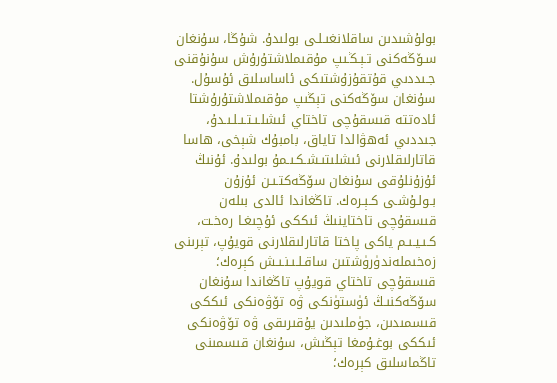بولۇشىدىن ساقلانغىـلـى بولىدۇ. شۇڭا، سۇنغان سـۆڭەكنى تـېـڭـىپ مۇقىملاشتۇرۇش سۇنۇقنى جـىددىي قۇتقۇزۇشتىكى ئاساسلىق ئۇسۇل. سۇنغان سۆڭەكنى تېڭىپ مۇقىملاشتۇرۇشتا ئادەتتە قىسقۇچى تاختاي ئىشلـىـتـىـلـىـدۇ، جىددىي ئەھۋالدا تاياق، بامبۇك شېخى، ھاسا قاتارلىقلارنى ئىشلىتىـشـكـىـمۇ بولىدۇ. ئۇنىڭ ئۇزۇنلۇقى سۇنغان سۆڭەكتـىـن ئۇزۇن بـولـۇشـى كـېـرەك. تاڭغاندا ئالدى بىلەن قىسقۇچى تاختاينىڭ ئىككى ئۇچىغـا رەخـت، كـىـيـىـم ياكى پاختا قاتارلىقلارنى قويۇپ، تېرىنى زەخىملەندۈرۈشتىن ساقـلـىـنـىـش كېرەك؛ قىسقۇچى تاختاي قويۇپ تاڭغاندا سۇنغان سۆڭەكنىـڭ ئۈستۈنكى ۋە تۆۋەنكى ئىككى قىسمىدىن، جۈملىدىن يۇقىرىقى ۋە تۆۋەنكى ئىككى بوغـۇمغا تېڭىش، سۇنغان قىسمىنى تاڭماسلىق كېرەك؛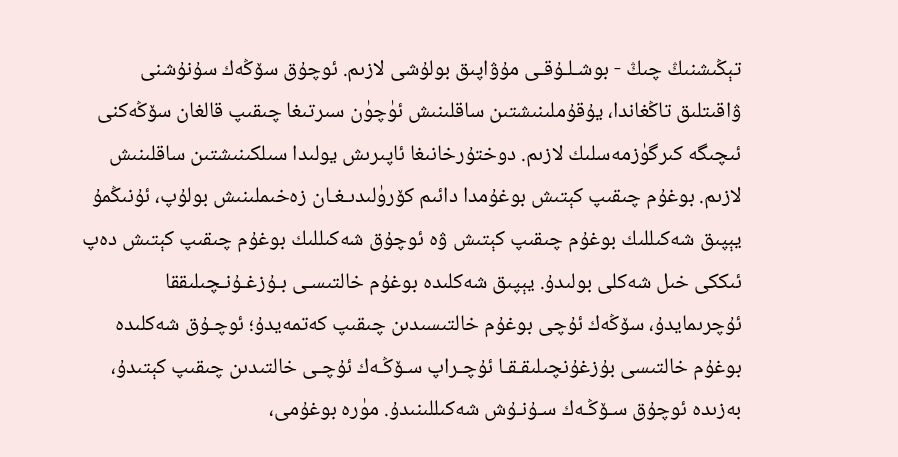تېڭىشنىڭ چىڭ - بوشـلـۇقـى مۇۋاپىق بولۇشى لازىم. ئوچۇق سۆڭەك سۇنۇشنى ۋاقىتلىق تاڭغاندا، يۇقۇملىنىشتىن ساقلىنىش ئۈچۈن سىرتىغا چىقىپ قالغان سۆڭەكنى ئىچىگە كىرگۈزمەسلىك لازىم. دوختۇرخانىغا ئاپىرىش يولىدا سىلكىنىشتىن ساقلىنىش لازىم. بوغۇم چىقىپ كېتىش بوغۇمدا دائىم كۆرۈلىدىـغـان زەخىملىنىش بولۇپ، ئۇنىڭمۇ يېپىق شەكىللىك بوغۇم چىقىپ كېتىش ۋە ئوچۇق شەكىللىك بوغۇم چىقىپ كېتىش دەپ ئىككى خىل شەكلى بولىدۇ. يېپىق شەكلىدە بوغۇم خالتىسـى بـۇزغـۇنـچىلىققا ئۇچرىمايدۇ، سۆڭەك ئۇچى بوغۇم خالتىسىدىن چىقىپ كەتمەيدۇ؛ ئوچـۇق شەكلىدە بوغۇم خالتىسى بۇزغۇنچىلىقـقـا ئۇچـراپ سـۆڭـەك ئۇچـى خالتىدىن چىقىپ كېتىدۇ، بەزىدە ئوچۇق سـۆڭـەك سـۇنـۇش شەكىللىنىدۇ. مۈرە بوغۇمى،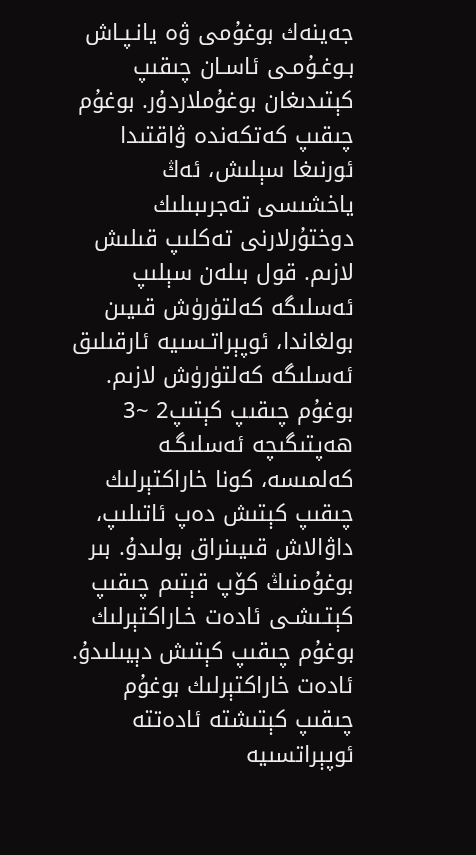جەينەك بوغۇمى ۋە يانـپـاش بـوغـۇمـى ئاسـان چىقىپ كېتىدىغان بوغۇملاردۇر. بوغۇم چىقىپ كەتكەندە ۋاقتىدا ئورنىغا سېلىش، ئەڭ ياخشىسى تەجرىبىلىك دوختۇرلارنى تەكلىپ قىلىش لازىم. قول بىلەن سېلىپ ئەسلىگە كەلتۈرۈش قىيىن بولغاندا، ئوپېراتـسىيە ئارقىلىق ئەسلىگە كەلتۈرۈش لازىم. بوغۇم چىقىپ كېتىپ2 ~3 ھەپتىگىچە ئەسلىگـە كەلمىسە، كونا خاراكتېرلىك چىقىپ كېتىش دەپ ئاتىلىپ، داۋالاش قىيىنراق بولىدۇ. بىر بوغۇمنىڭ كۆپ قېتىم چىقىپ كېتـىشـى ئادەت خـاراكتېرلىك بوغۇم چىقىپ كېتىش دېيىلىدۇ. ئادەت خاراكتېرلىك بوغۇم چىقىپ كېتىشتە ئادەتتە ئوپېراتسىيە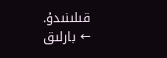قىلىنىدۇ.
← بارلىق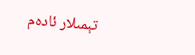تېمىلار ئادەم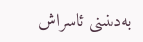بەدىنىنى ئاسراش